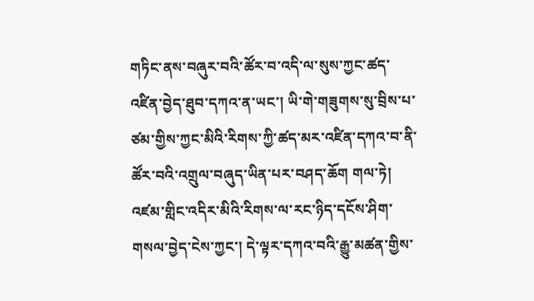གཏིང་ནས་བཞུར་བའི་ཚོར་བ་འདི་ལ་སུས་ཀྱང་ཚད་འཛིན་བྱེད་ཐུབ་དཀའ་ན་ཡང་། ཡི་གེ་གཟུགས་སུ་བྲིས་པ་ཙམ་གྱིས་ཀྱང་མིའི་རིགས་ཀྱི་ཚད་མར་འཛིན་དཀའ་བ་ནི་ཚོར་བའི་འགྲུལ་བཞུད་ཡིན་པར་བཤད་ཆོག གལ་ཏེ། འཛམ་གླིང་འདིར་མིའི་རིགས་ལ་རང་ཉིད་དངོས་ཤིག་གསལ་བྱེད་ངེས་ཀྱང་། དེ་ལྟར་དཀའ་བའི་རྒྱུ་མཚན་གྱིས་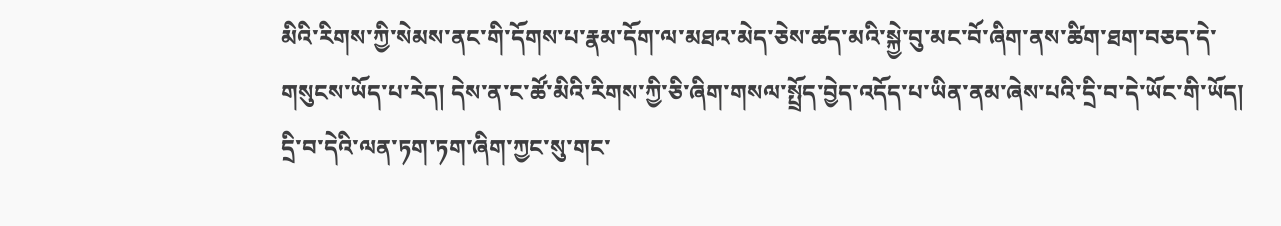མིའི་རིགས་ཀྱི་སེམས་ནང་གི་དོགས་པ་རྣམ་དོག་ལ་མཐའ་མེད་ཅེས་ཚད་མའི་སྐྱེ་བུ་མང་བོ་ཞིག་ནས་ཚིག་ཐག་བཅད་དེ་གསུངས་ཡོད་པ་རེད། དེས་ན་ང་ཚོ་མིའི་རིགས་ཀྱི་ཅི་ཞིག་གསལ་སྤྲོད་བྱེད་འདོད་པ་ཡིན་ནམ་ཞེས་པའི་དྲི་བ་དེ་ཡོང་གི་ཡོད། དྲི་བ་དེའི་ལན་ཏག་ཏག་ཞིག་ཀྱང་སུ་གང་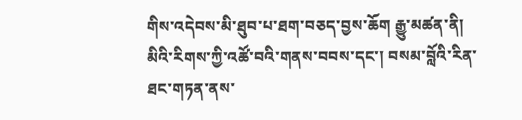གིས་འདེབས་མི་ཐུབ་པ་ཐག་བཅད་བྱས་ཆོག རྒྱུ་མཚན་ནི། མིའི་རིགས་ཀྱི་འཚོ་བའི་གནས་བབས་དང་། བསམ་བློའི་རིན་ཐང་གཏན་ནས་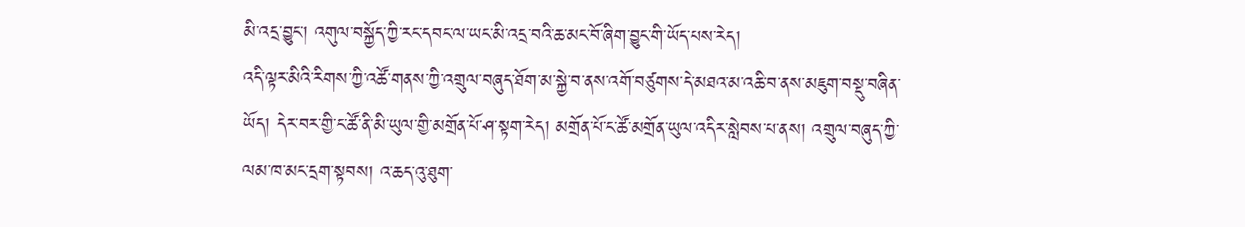མི་འདྲ་བྱུང་། འགུལ་བསྐྱོད་ཀྱི་རང་དབང་ལ་ཡང་མི་འདྲ་བའི་ཆ་མང་བོ་ཞིག་བྱུང་གི་ཡོད་པས་རེད།
འདི་ལྟར་མིའི་རིགས་ཀྱི་འཚོ་གནས་ཀྱི་འགྲུལ་བཞུད་ཐོག་མ་སྐྱེ་བ་ནས་འགོ་བཙུགས་དེ་མཐའ་མ་འཆི་བ་ནས་མཇུག་བསྡུ་བཞིན་ཡོད། དེར་བར་གྱི་ང་ཚོ་ནི་མི་ཡུལ་གྱི་མགྲོན་པོ་ཤ་སྟག་རེད། མགྲོན་པོ་ང་ཚོ་མགྲོན་ཡུལ་འདིར་སླེབས་པ་ནས། འགྲུལ་བཞུད་ཀྱི་ལམ་ཁ་མང་དྲག་སྟབས། འ་ཆད་འུ་ཐུག་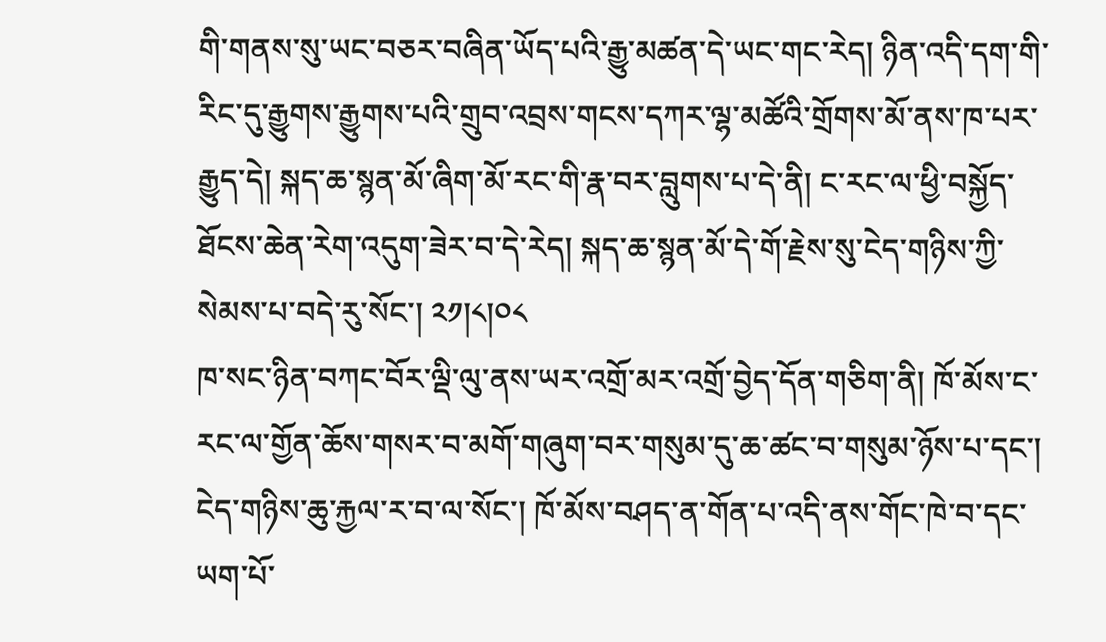གི་གནས་སུ་ཡང་བཅར་བཞིན་ཡོད་པའི་རྒྱུ་མཚན་དེ་ཡང་གང་རེད། ཉིན་འདི་དག་གི་རིང་དུ་རྒྱུགས་རྒྱུགས་པའི་གྲུབ་འབྲས་གངས་དཀར་ལྷ་མཚོའི་གྲོགས་མོ་ནས་ཁ་པར་རྒྱུད་དེ། སྐད་ཆ་སྙན་མོ་ཞིག་མོ་རང་གི་རྣ་བར་བླུགས་པ་དེ་ནི། ང་རང་ལ་ཕྱི་བསྐྱོད་ཐོངས་ཆེན་རེག་འདུག་ཟེར་བ་དེ་རེད། སྐད་ཆ་སྙན་མོ་དེ་གོ་རྗེས་སུ་ངེད་གཉིས་ཀྱི་སེམས་པ་བདེ་རུ་སོང་། ༢༡།༨།༠༨
ཁ་སང་ཉིན་བཀང་བོར་ལྡི་ལུ་ནས་ཡར་འགྲོ་མར་འགྲོ་བྱེད་དོན་གཅིག་ནི། ཁོ་མོས་ང་རང་ལ་གྱོན་ཆོས་གསར་བ་མགོ་གཞུག་བར་གསུམ་དུ་ཆ་ཚང་བ་གསུམ་ཉོས་པ་དང་། ངེད་གཉིས་ཆུ་རྐྱལ་ར་བ་ལ་སོང་། ཁོ་མོས་བཤད་ན་གོན་པ་འདི་ནས་གོང་ཁེ་བ་དང་ཡག་པོ་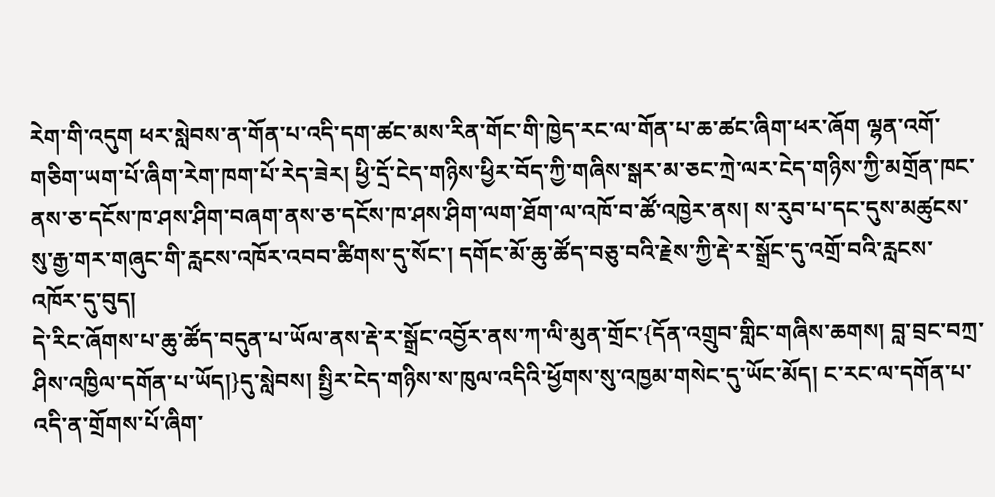རེག་གི་འདུག ཕར་སླེབས་ན་གོན་པ་འདི་དག་ཚང་མས་རིན་གོང་གི་ཁྱེད་རང་ལ་གོན་པ་ཆ་ཚང་ཞིག་ཕར་ཞོག ལྷན་འགོ་གཅིག་ཡག་པོ་ཞིག་རེག་ཁག་པོ་རེད་ཟེར། ཕྱི་དྲོ་ངེད་གཉིས་ཕྱིར་བོད་ཀྱི་གཞིས་སྒར་མ་ཅང་ཀྲེ་ལར་ངེད་གཉིས་ཀྱི་མགྲོན་ཁང་ནས་ཅ་དངོས་ཁ་ཤས་ཤིག་བཞག་ནས་ཅ་དངོས་ཁ་ཤས་ཤིག་ལག་ཐོག་ལ་འཁོ་བ་ཚོ་འཁྱེར་ནས། ས་རུབ་པ་དང་དུས་མཚུངས་སུ་རྒྱ་གར་གཞུང་གི་རླངས་འཁོར་འབབ་ཚིགས་དུ་སོང་། དགོང་མོ་ཆུ་ཚོད་བཅུ་བའི་རྗེས་ཀྱི་རྡེ་ར་སྒྲོང་དུ་འགྲོ་བའི་རླངས་འཁོར་དུ་བུད།
དེ་རིང་ཞོགས་པ་ཆུ་ཚོད་བདུན་པ་ཡོལ་ནས་རྡེ་ར་སྒྲོང་འབྱོར་ནས་ཀ་ལི་མུན་གྲོང་{དོན་འགྲུབ་གླིང་གཞིས་ཆགས། བླ་བྲང་བཀྲ་ཤིས་འཁྱིལ་དགོན་པ་ཡོད།}དུ་སླེབས། སྤྱིར་ངེད་གཉིས་ས་ཁུལ་འདིའི་ཕྱོགས་སུ་འཁྱམ་གསེང་དུ་ཡོང་མོད། ང་རང་ལ་དགོན་པ་འདི་ན་གྲོགས་པོ་ཞིག་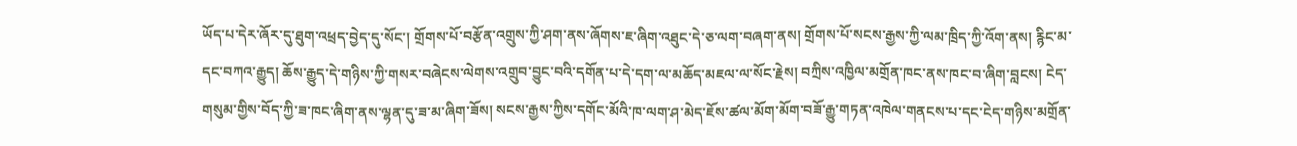ཡོད་པ་དེར་ཞོར་དུ་ཐུག་འཕྲད་བྱེད་དུ་སོང་། གྲོགས་པོ་བརྩོན་འགྲུས་ཀྱི་ཤག་ནས་ཞོགས་ཇ་ཞིག་འཐུང་དེ་ཅ་ལག་བཞག་ནས། གྲོགས་པོ་སངས་རྒྱས་ཀྱི་ལམ་ཁྲིད་ཀྱི་འོག་ནས། རྙིང་མ་དང་བཀའ་རྒྱུད། ཆོས་རྒྱུད་དེ་གཉིས་ཀྱི་གསར་བཞེངས་ལེགས་འགྲུབ་བྱུང་བའི་དགོན་པ་དེ་དག་ལ་མཆོད་མཇལ་ལ་སོང་རྗེས། བཀྲིས་འཁྱིལ་མགྲོན་ཁང་ནས་ཁང་བ་ཞིག་བླངས། ངེད་གསུམ་གྱིས་བོད་ཀྱི་ཟ་ཁང་ཞིག་ནས་ལྷན་དུ་ཟ་མ་ཞིག་ཟོས། སངས་རྒྱས་ཀྱིས་དགོང་མོའི་ཁ་ལག་ཤ་མེད་ཇོས་ཚལ་མོག་མོག་བཟོ་རྒྱུ་གཏན་འཁེལ་གནངས་པ་དང་ངེད་གཉིས་མགྲོན་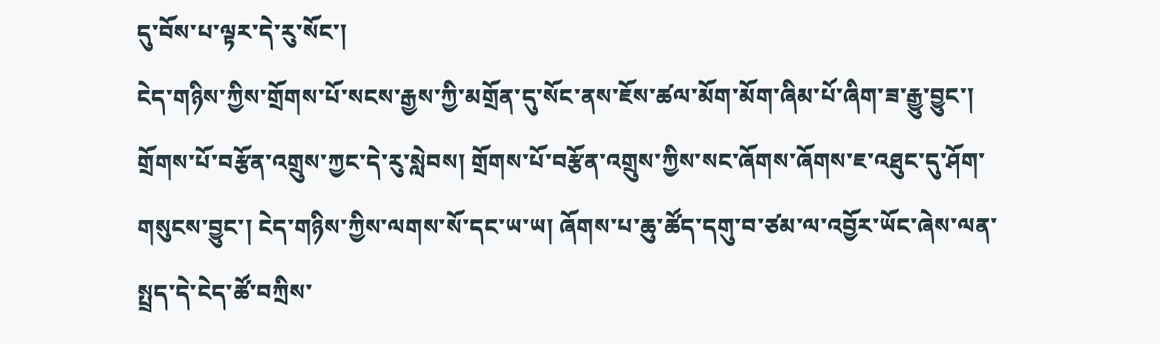དུ་བོས་པ་ལྟར་དེ་རུ་སོང་།
ངེད་གཉིས་ཀྱིས་གྲོགས་པོ་སངས་རྒྱས་ཀྱི་མགྲོན་དུ་སོང་ནས་ཇོས་ཚལ་མོག་མོག་ཞིམ་པོ་ཞིག་ཟ་རྒྱུ་བྱུང་། གྲོགས་པོ་བརྩོན་འགྲུས་ཀྱང་དེ་རུ་སླེབས། གྲོགས་པོ་བརྩོན་འགྲུས་ཀྱིས་སང་ཞོགས་ཞོགས་ཇ་འཐུང་དུ་ཤོག་གསུངས་བྱུང་། ངེད་གཉིས་ཀྱིས་ལགས་སོ་དང་ཡ་ཡ། ཞོགས་པ་ཆུ་ཚོད་དགུ་བ་ཙམ་ལ་འབྱོར་ཡོང་ཞེས་ལན་སྤྲད་དེ་ངེད་ཚོ་བཀྲིས་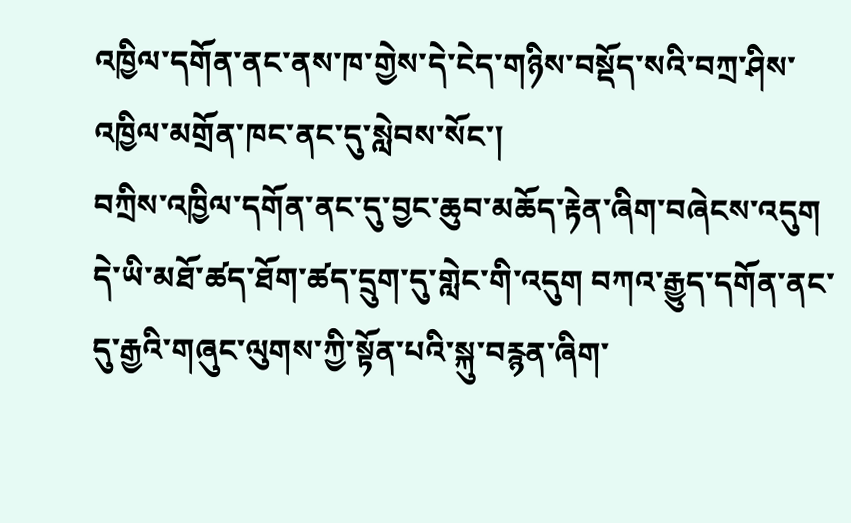འཁྱིལ་དགོན་ནང་ནས་ཁ་གྱེས་དེ་ངེད་གཉིས་བསྡོད་སའི་བཀྲ་ཤིས་འཁྱིལ་མགྲོན་ཁང་ནང་དུ་སླེབས་སོང་།
བཀྲིས་འཁྱིལ་དགོན་ནང་དུ་བྱང་ཆུབ་མཆོད་རྟེན་ཞིག་བཞེངས་འདུག དེ་ཡི་མཐོ་ཚད་ཐོག་ཚད་དྲུག་དུ་གླེང་གི་འདུག བཀའ་རྒྱུད་དགོན་ནང་དུ་རྒྱའི་གཞུང་ལུགས་ཀྱི་སྟོན་པའི་སྐུ་བརྙན་ཞིག་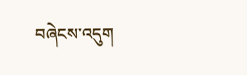བཞེངས་འདུག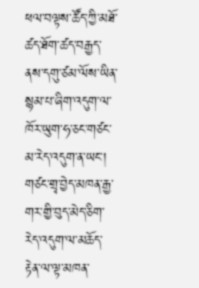ཕལ་བལྟས་ཚོད་ཀྱི་མཐོ་ཚད་ཐོག་ཚད་བརྒྱད་ནས་དགུ་ཙམ་ལོས་ཡིན་སྙམ་པ་ཞིག་འདུག་ལ་ཁོར་ཡུག་ཧ་ཅང་གཙང་མ་རེད་འདུག་ན་ཡང་། གཙང་གྲྭ་བྱེད་མཁན་རྒྱ་གར་གྱི་བུད་མེད་ཅིག་རེད་འདུག་ལ་མཆོད་རྟེན་ལ་ལྟ་མཁན་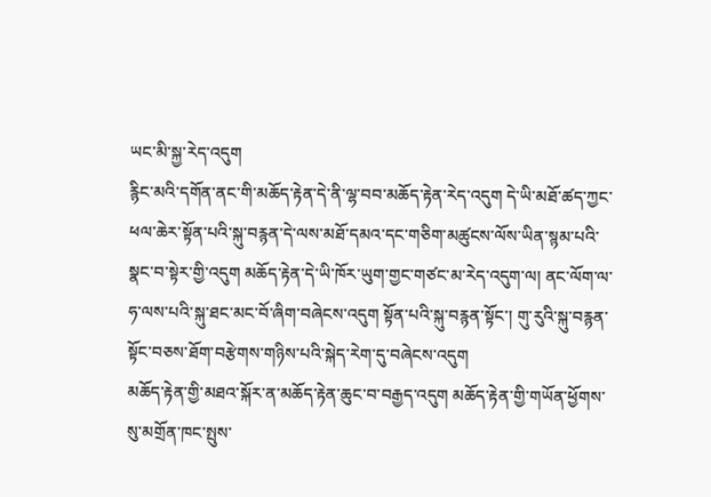ཡང་མི་སྐྱ་རེད་འདུག
རྙིང་མའི་དགོན་ནང་གི་མཆོད་རྟེན་དེ་ནི་ལྷ་བབ་མཆོད་རྟེན་རེད་འདུག དེ་ཡི་མཐོ་ཚད་ཀྱང་ཕལ་ཆེར་སྟོན་པའི་སྐུ་བརྙན་དེ་ལས་མཐོ་དམའ་དང་གཅིག་མཚུངས་ལོས་ཡིན་སྙམ་པའི་སྣང་བ་སྟེར་གྱི་འདུག མཆོད་རྟེན་དེ་ཡི་ཁོར་ཡུག་གྱང་གཙང་མ་རེད་འདུག་ལ། ནང་ལོག་ལ་ཧ་ལས་པའི་སྐུ་ཐང་མང་བོ་ཞིག་བཞེངས་འདུག སྟོན་པའི་སྐུ་བརྙན་སྟོང་། གུ་རུའི་སྐུ་བརྙན་སྟོང་བཅས་ཐོག་བརྩེགས་གཉིས་པའི་སྐེད་རེག་དུ་བཞེངས་འདུག
མཆོད་རྟེན་གྱི་མཐའ་སྐོར་ན་མཆོད་རྟེན་ཆུང་བ་བརྒྱད་འདུག མཆོད་རྟེན་གྱི་གཡོན་ཕྱོགས་སུ་མགྲོན་ཁང་སྤུས་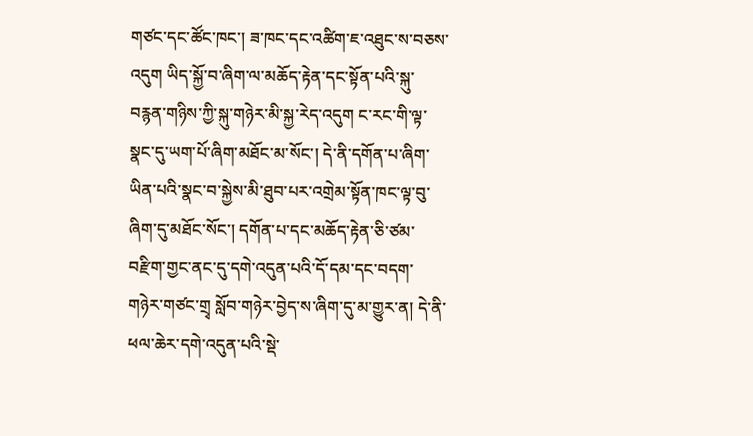གཙང་དང་ཚོང་ཁང་། ཟ་ཁང་དང་འཚིག་ཇ་འཐུང་ས་བཅས་འདུག ཡིད་སྐྱོ་བ་ཞིག་ལ་མཆོད་རྟེན་དང་སྟོན་པའི་སྐུ་བརྙན་གཉིས་ཀྱི་སྐུ་གཉེར་མི་སྐྱ་རེད་འདུག ང་རང་གི་ལྟ་སྣང་དུ་ཡག་པོ་ཞིག་མཐོང་མ་སོང་། དེ་ནི་དགོན་པ་ཞིག་ཡིན་པའི་སྣང་བ་སྐྱེས་མི་ཐུབ་པར་འགྲེམ་སྟོན་ཁང་ལྟ་བུ་ཞིག་དུ་མཐོང་སོང་། དགོན་པ་དང་མཆོད་རྟེན་ཅི་ཙམ་བརྫིག་གྱང་ནང་དུ་དགེ་འདུན་པའི་དོ་དམ་དང་བདག་གཉེར་གཙང་གྲྭ སློབ་གཉེར་བྱེད་ས་ཞིག་དུ་མ་གྱུར་ན། དེ་ནི་ཕལ་ཆེར་དགེ་འདུན་པའི་སྡེ་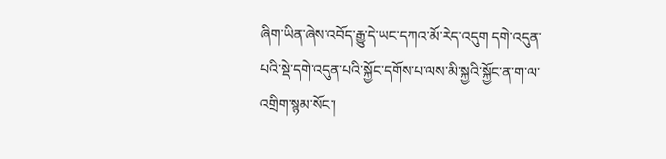ཞིག་ཡིན་ཞེས་འབོད་རྒྱུ་དེ་ཡང་དཀའ་མོ་རེད་འདུག དགེ་འདུན་པའི་སྡེ་དགེ་འདུན་པའི་སྐྱོང་དགོས་པ་ལས་མི་སྐྱའི་སྐྱོང་ན་ག་ལ་འགྲིག་སྙམ་སོང་།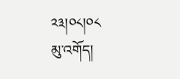༢༣།༠༨།༠༨
མུ་འགོད།